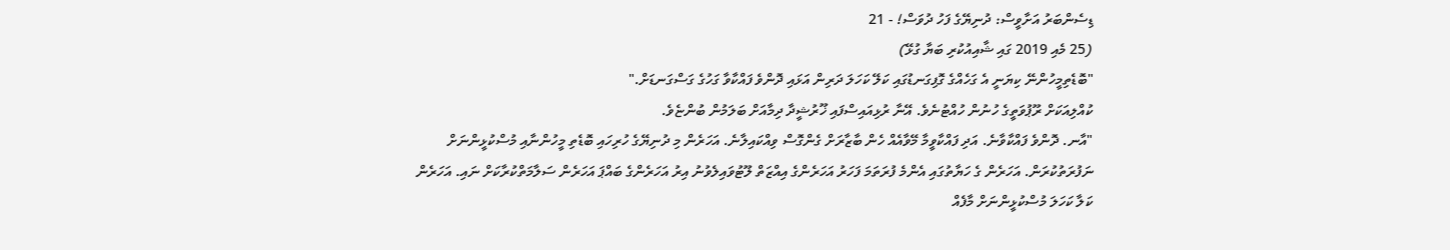ޑިސެންބަރު އަށާވީސް: ދުނިޔޭގެ ފަހު ދުވަސް! - 21
(25 މެއި 2019 ގައި ޝާއިއުކުރި ބަޔާ ގުޅޭ)
"ބޮޑެތިމީހުންނޭ ކިޔަނީ އެ ގަހެއްގެ ގޮފިގަނޑުގައި ކަލޭ ކަހަލަ ދަރިން އަޅައި ދޮންވެ ފައްކާވާ ގަހުގެ ގަސްގަނޑަށް."
ކުއްލިއަކަށް ރޫޕުވަތީގެ ހުނުން ހުއްޓުނެވެ. އޭނާ ރުޅިއައިސްފައި ޚޫރުޝީދާ ދިމާއަށް ބަލަމުން ބުންޏެވެ.
"އާނ. ދޮންވެ ފައްކާވާނެ. އަދި ފައްކާވީމާ މޭވާއެއް ހެން ބާޒާރަށް ގެންގޮސް ވިއްކައިލާނެ. އަހަރެން މި ދުނިޔޭގެ ހުރިހައި ބޮޑެތި މީހުންނާއި މުސްކުޅީންނަށް ނަފުރަތުކުރަން. އަހަރެން ގެ ހަޔާތުގައި އެންމެ ފުރަތަމަ ފަހަރު އަހަރެންގެ އިއްޒަތް ލޫޓުވައިލެވުނު އިރު އަހަރެންގެ ބައްޕަ އަހަރެން ސަލާމަތްކުރާކަށް ނައި. އަހަރެން ކަލާ ކަހަލަ މުސްކުޅީންނަށް މާފެއް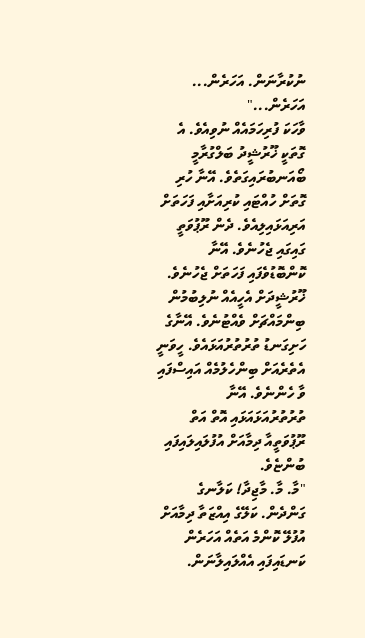ނުކުރާނަން. އަހަރެން... އަހަރެން..."
ވާހަކަ ފުރިހަމައެއް ނުވިއެވެ. އެ ގޮތަކީ ޚޫރުޝީދު ބަލްގުރާމީ ބޯއަނބުރައިގަތެވެ. އޭނާ ހުރި ގޮތަށް ހުއްޓައި ކުރިއަށާއި ފަހަތަށް އަރިއަޅައިލިއެވެ. ދެން ރޫޕުވަތީ ގައިގައި ޖެހުނެވެ. އޭނާ ކޮންބޮޑުވެފައި ފަހަތަށް ޖެހުނެވެ. ޚޫރުޝީދަށް އެހީއެއް ނުލިބުމުން ބިންމައްޗަށް ވެއްޓުނެވެ. އޭނާގެ ހަށިގަނޑު ތުރުތުރުއަޅައެވެ. ހީވަނީ އެތެރެއަށް ބިންހެލުމެއް އައިސްފައި ވާ ހެންނެވެ. އޭނާ ތުރުތުރުއަޅައަޅައި އޮތް އަތް ރޫޕުވަތީއާ ދިމާއަށް އުފުލައިލައިފައި ބުންޏެވެ.
"މާ. މާ. މާޖިދާ! ކަލާނގެ ގަންދެން. ކަލޭގެ އިއްޒަތާ ދިމާއަށް އުފުލޭ ކޮންމެ އަތެއް އަހަރެން ކަނޑައިފައި އެއްލައިލާނަން.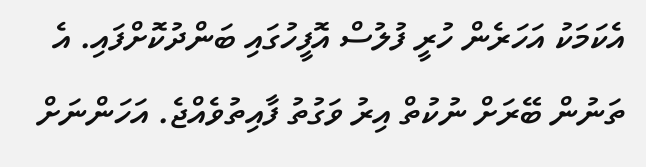އެކަމަކު އަހަރެން ހުރީ ފުލުސް އޮފީހުގައި ބަންދުކޮށްފައި. އެ ތަނުން ބޭރަށް ނުކުތް އިރު ވަގުތު ފާއިތުވެއްޖެ. އަހަންނަށް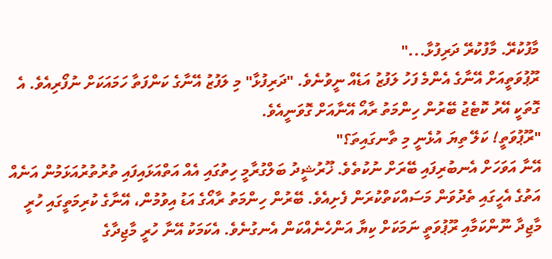މާފުކުރޭ. މާފުކުރޭ ދަރިފުޅާ..."
ރޫޕުވަތީއަށް އޭނާގެ އެންމެ ފަހު ލަފުޒު އަޑެއް ނީވުނެވެ. "ދަރިފުޅާ" މި ލަފުޒު އޭނާގެ ކަންފަތާ ހަމައަކަށް ނުފޯރިއެވެ. އެ ގޮތަކީ އޭރު ކޮޓެޖު ބޭރުން ހިންމަތު ރާއޯ އޭނާއަށް ގޮވަނީއެވެ.
"ރޫޕުވަތީ! ކަލޭ ތިޔަ އުޅެނީ މި ތާނގައިތަ؟"
އޭނާ އަވަހަށް އެނބުރިފައި ބޭރަށް ނުކުތެވެ. ޚޫރުޝީދު ބަލްގުރާމީ ހިތުގައި އެއް އަތްއަޅައިފައި ތުރުތުރުއަޅަމުން އަނެއް އަތުގެ އެހީގައި ތެދުވަން މަސައްކަތްކުރަން ފެށިއެވެ. ބޭރުން ހިންމަތު ރާއޯގެ އަޑު އިވުމުން، އޭނާގެ ކުރިމަތީގައި ހުރީ މާޖިދާ ނޫންކަމާއި ރޫޕުވަތީ ނަމަކަށް ކިޔާ އަންހެނެއްކަން އެނގުނެވެ. އެކަމަކު އޭނާ ހުރީ މާޖިދާގެ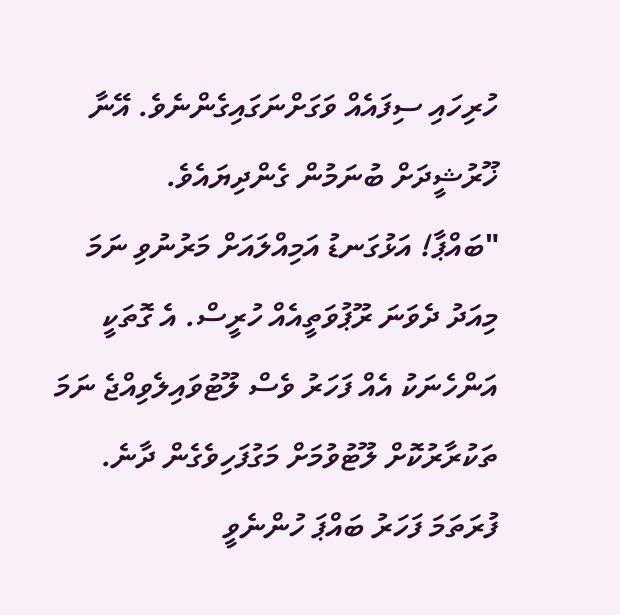ހުރިހައި ސިފައެއް ވަގަށްނަގައިގެންނެވެ. އޭނާ ޚޫރުޝީދަށް ބުނަމުން ގެންދިޔައެވެ.
"ބައްޕާ! އަޅުގަނޑު އަމިއްލައަށް މަރުނުވި ނަމަ މިއަދު ދެވަނަ ރޫޕުވަތީއެއް ހުރީސް. އެ ގޮތަކީ އަންހެނަކު އެއް ފަހަރު ވެސް ލޫޓުވައިލެވިއްޖެ ނަމަ ތަކުރާރުކޮށް ލޫޓުވުމަށް މަގުފަހިވެގެން ދާނެ. ފުރަތަމަ ފަހަރު ބައްޕަ ހުންނެވީ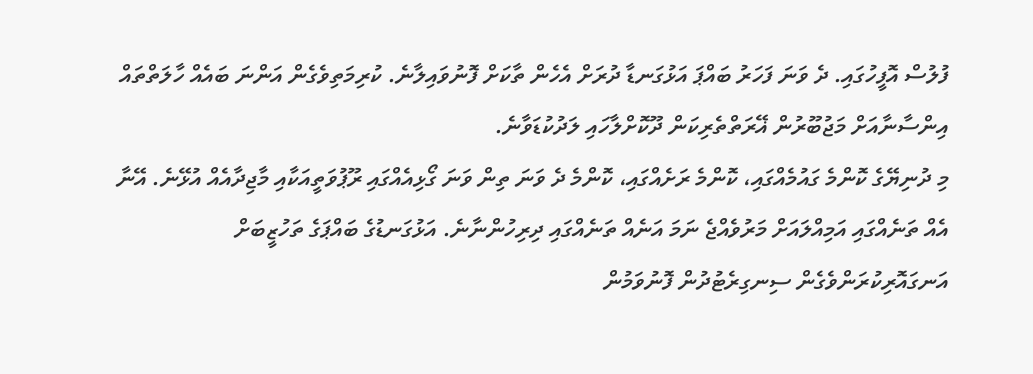ފުލުސް އޮފީހުގައި. ދެ ވަނަ ފަހަރު ބައްޕަ އަޅުގަނޑާ ދުރަށް އެހެން ތާކަށް ފޮނުވައިލާނެ. ކުރިމަތިވެގެން އަންނަ ބައެއް ހާލަތްތައް އިންސާނާއަށް މަޖުބޫރުން ޣޭރަތްތެރިކަން ދޫކޮށްލާހައި ލަދުކުޑަވާނެ.
މި ދުނިޔޭގެ ކޮންމެ ގައުމެއްގައި، ކޮންމެ ރަށެއްގައި، ކޮންމެ ދެ ވަނަ ތިން ވަނަ ގޯޅިއެއްގައި ރޫޕުވަތީއަކާއި މާޖިދާއެއް އުޅޭނެ. އޭނާ އެއް ތަނެއްގައި އަމިއްލައަށް މަރުވެއްޖެ ނަމަ އަނެއް ތަނެއްގައި ދިރިހުންނާނެ. އަޅުގަނޑުގެ ބައްޕަގެ ތަހުޒީބަށް އަނގައޮރިކުރަންވެގެން ސިނގިރެޓުދުން ފޮނުވަމުން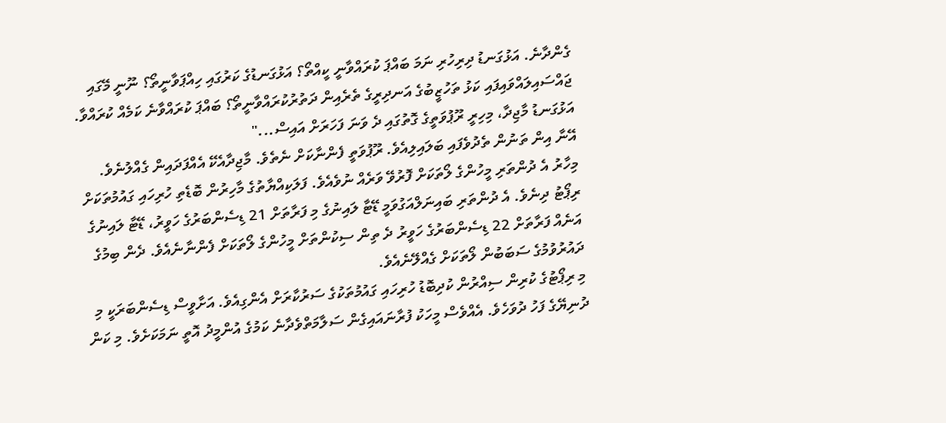ގެންދާނެ. އަޅުގަނޑު ދިރިހުރި ނަމަ ބައްޕަ ކުރައްވާނީ ކީއްތޯ؟ އަޅުގަނޑުގެ ކަރުގައި ހިއްޕަވާނީތޯ؟ ނޫނީ މޭގައި ޖައްސައިލައްވައިފައި ކަޅު ތަހުޒީބުގެ އަނދިރީގެ ތެރެއިން ދަތުރުކުރައްވާނީތޯ؟ ބައްޕަ ކުރައްވާނެ ކަމެއް ކުރައްވާ. އަޅުގަނޑު މާޖިދާ، މިހިރީ ރޫޕުވަތީގެ ގޮތުގައި ދެ ވަނަ ފަހަރަށް އައިސް..."
އޭނާ އިން ތަނުން ތެދުވެފައި ބަލައިލިއެވެ. ރޫޕުވަތީ ފެންނާކަށް ނެތެވެ. މާޖިދާއެކޭ އެއްފަދައިން ގެއްލުނެވެ.
މިހާރު އެ ދުންތަރި މީހުންގެ ލޯތަކަށް ފޮރުވޭ ވަރެއް ނުވެއެވެ. ފަލަކިއްޔާތުގެ މާހިރުން ބޮޑެތި ހުރިހައި ގައުމުތަކަށް ރިޕޯޓު ދިނެވެ. އެ ދުންތަރި ބައިނަލްއަގުވަމީ ޑޭޓާ ލައިނުގެ މި ފަރާތަށް 21 ޑިސެންބަރުގެ ހަވީރު، ޑޭޓާ ލައިނުގެ އަނެއް ފަރާތަށް 22 ޑިސެންބަރުގެ ހަވީރު ދެ ތިން ސިކުންތަށް މީހުންގެ ލޯތަކަށް ފެންނާނެއެވެ. ދެން ބިމުގެ ދައުރުވުމުގެ ސަބަބުން ލޯތަކަށް ގެއްލޭނެއެވެ.
މި ރިޕޯޓުގެ ކުރިން ސިއްރުން ކުދިބޮޑު ހުރިހައި ގައުމުތަކުގެ ސަރުކާރަށް އެންގިއެވެ. އަށާވީސް ޑިސެންބަރަކީ މި ދުނިޔޭގެ ފަހު ދުވަހެވެ. އެއްވެސް މީހަކު ފުރާނައައިގެން ސަލާމަތްވެދާނެ ކަމުގެ އުންމީދު އޮތީ ނަމަކަށެވެ. މި ކަން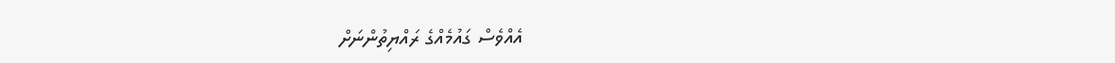އެއްވެސް ގައުމެއްގެ ރައްޔިތުންނަށް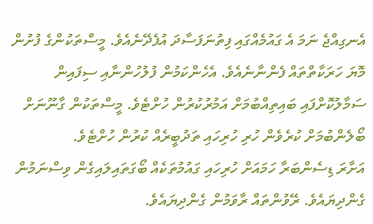އެނގިއްޖެ ނަމަ އެ ގައުމެއްގައި ފިތުނަފަސާދަ އުފެދޭނެއެވެ. މީސްތަކުންގެ ފުށުން މޮޔަ ހަރަކާތްތައް ފެންނާނެއެވެ. އެހެންކަމުން ފުލުހުންނާއި ސިފައިން ސަމާލުކޮށްފައި ބައިތިއްބުމަށް އަމުރުކުރުން ހުށްޓެވެ. މީސްތަކުން ގާނޫނަށް ބޯލެންބުމަށް ކުރެވެން ހުރި ހުރިހައި ތަދުބީރެއް ކުރުން ހުށްޓެވެ.
އަށާރަ ޑިސެންބަރާ ހަމައަށް ހުރިހައި ގައުމުތަކެއް ބޯގަތައިލައިގެން ވިސްނަމުން ގެންދިޔައެވެ. ރޭވުންތައް ރާވަމުން ގެންދިޔައެވެ.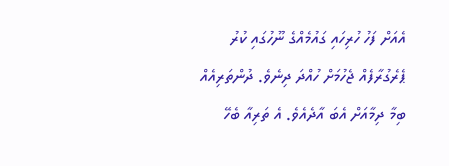އެއަށް ފަހު ހުރިހައި ގައުމެއްގެ ނޫހުގައި ކުރު ޕެރެގުރާފެއް ޖެހުމަށް ހުއްދަ ދިނެވެ. ދުންތަރިއެއް ބިމާ ދިމާއަށް އެބަ އާދެއެވެ. އެ ތަރިއާ ބެހޭ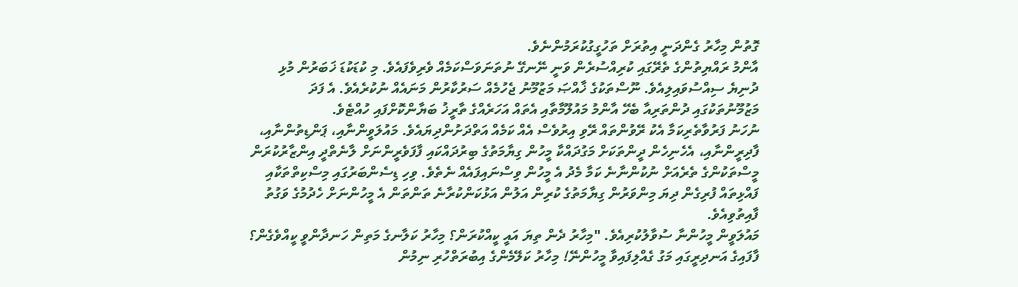ގޮތުން މިހާރު ގެންދަނީ އިތުރަށް ތަހުގީގުކުރަމުންނެވެ.
އާންމު ރައްޔިތުންގެ ތެރޭގައި ކުރިއްސުރެން ވަނީ ނޭނގޭ ނުތަނަވަސްކަމެއް ވެރިވެފައެވެ. މި ކުޑަކުޑަ ޚަބަރުން މުޅި ދުނިޔެ ސިއްސުވައިލިއެވެ. ނޫސްތަކުގެ ޚާއްޞަ މަޒުމޫނު ޖެހުމެއް ސަރުކާރުން މަނައެއް ނުކުރެއެވެ. އެ ފަދަ މަޒުމޫނުތަކުގައި ދުންތަރިއާ ބެހޭ އާންމު މައުލޫމާތާއި އެތައް އަހަރެއްގެ ތާރީޚު ބަޔާންކޮށްފައި ހުއްޓެވެ.
ނުހަނު ފަރުވާތެރިކަމާ އެކު ރޭވުންތައް ރޭވި އިރުވެސް އެއް ކަމެއް އަތްދަށުންދިޔައެވެ. މައުލަވީންނާއި، ޕަންޑިތުންނާއި، ފާދިރީންނާއި، އެހެނިހެން ދީންތަކަށް މަގުދައްކާ މީހުން ގިޔާމަތުގެ ބިރުދައްކައި ފާފަވެރީންނަށް ލާނެތްދީ އިންޒާރުކުރަން މީސްތަކުންގެ ތެރެއަށް ނުކުންނާނެ ކަމާ މެދު އެ މީހުން ވިސްނައިފައެއް ނެތެވެ. ވިހި ޑިސެންބަރުގައި މިސްކިތްތަކާއި ފައްޅިތައް ފުރިގެން ދިޔަ މިންވަރުން ގިޔާމަތުގެ ކުރިން އަލުން އަޅުކަންކުރާނެ ތަންތަން އެ މީހުންނަށް ހެދުމުގެ ވަގުތު ފާއިތުވިއެވެ.
މައުލަވީން މީހުންނާ ސުވާލުކުރިއެވެ. "މިހާރު ދެން ތިޔަ އައީ ކީއްކުރަން؟ މިހާރު ކަލާނގެ މަތިން ހަނދާންވީ ކީއްވެގެން؟ ފާފައިގެ އަނދިރީގައި މަގު ގެއްލިފައިވާ މީހުންނޭ! މިހާރު ކަލޭމެންގެ އިބުރަތްހުރި ނިމުން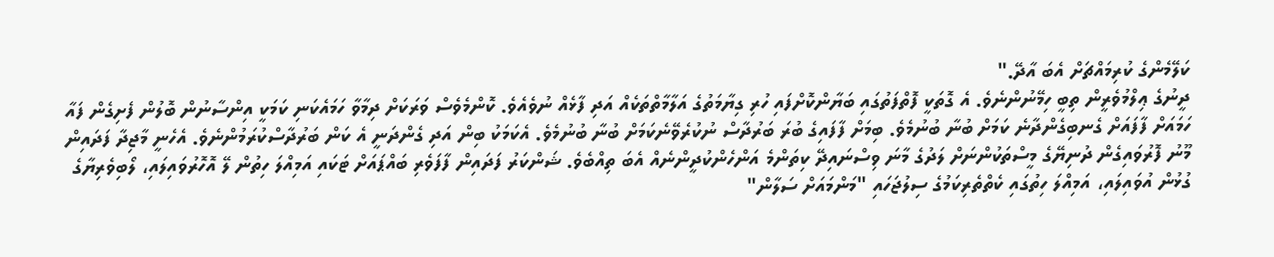ކަލޭމެންގެ ކުރިމައްޗަށް އެބަ އާދޭ."
ދީނުގެ ޢިލްމުވެރީން ތިބީ ހިމޭނުންނެވެ. އެ ގޮތަކީ ފޮތްފަތުގައި ބަޔާންކޮށްފައި ހުރި ގިޔާމަތުގެ އަލާމާތްތަކެއް އަދި ފާޅެއް ނުވެއެވެ. ކޮންމެވެސް ވަރަކަށް ދިމާވާ ހަމައެކަނި ކަމަކީ އިންސާނުން ބޮލުން ފެށިގެން ފައާ ހަމައަށް ފާފައަށް ގެނބިގެންދާނެ ކަމަށް ބުނާ ބުނުމެވެ. ބިމަށް ފާފައިގެ ބުރަ ބަރުދާސް ނުކުރެވޭނެކަމަށް ބުނާ ބުނުމެވެ. އެކަމަކު ބިން އަދި ގެންދަނީ އެ ކަން ބަރުދާސްކުރަމުންނެވެ. އެހެނީ މާޖިދާ ފަދައިން މޫނު ފޮރުވައިގެން ދުނިޔޭގެ މީސްތަކުންނަށް ލަދުގެ މާނަ ވިސްނައިދޭ ކިތަންމެ އަންހެންކުދީންނެއް އެބަ ތިއްބެވެ. ޝަންކަރު ފަދައިން ފާފަވެރި ބައްޕައަށް ޓަކައި އަމިއްލަ ހިތުން ލޭ އޮހޮރުވައިލައި، ލޯބިވެރިޔާގެ ގުޅުން އުވައިލައި، އަމިއްލަ ހިތުގައި ކެތްތެރިކަމުގެ ސިލުޖަހައި "މަންމައަށް ސަލާން"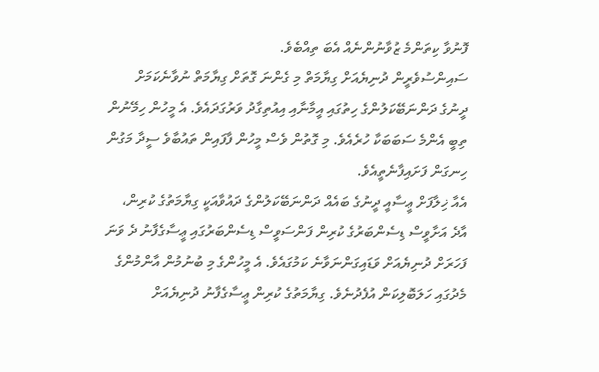ފޮނުވާ ކިތަންމެ ޒުވާނުންނެއް އެބަ ތިއްބެވެ.
ސައިންސުވެރީން ދުނިޔެއަށް ގިޔާމަތް މި ގެންނަ ގޮތަށް ގިޔާމަތް ނުވާނެކަމަށް ދީނުގެ ދަންނަބޭކަލުންގެ ހިތުގައި އީމާނާއި އިއުތިގާދު ވަރުގަދައެވެ. އެ މީހުން ހިމޭނުން ތިބީ އެންމެ ސަބަބަކާ ހުރެއެވެ. މި ގޮތުން ވެސް މީހުން ފާފައިން ތައުބާވެ ސީދާ މަގުން ހިނގަން ފަށައިފާނެތީއެވެ.
އެއާ ޚިލާފަށް ޢީސާއީ ދީނުގެ ބައެއް ދަންނަބޭކަލުންގެ ދައުވާއަކީ ގިޔާމަތުގެ ކުރިން، އާދެ އަށާވީސް ޑިސެންބަރުގެ ކުރިން ފަންސަވީސް ޑިސެންބަރުގައި ޢީސާގެފާނު ދެ ވަނަ ފަހަރަށް ދުނިޔެއަށް ވަޑައިގަންނަވާނެ ކަމުގައެވެ. އެ މީހުންގެ މި ބުނުމުން އާންމުންގެ މެދުގައި ހަލަބޮލިކަން އުފެދުނެވެ. ގިޔާމަތުގެ ކުރިން ޢީސާގެފާނު ދުނިޔެއަށް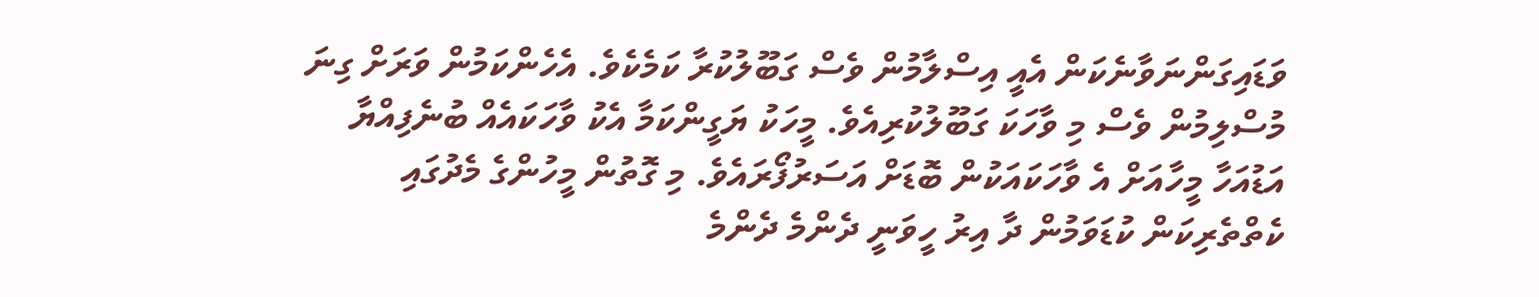ވަޑައިގަންނަވާނެކަން އެއީ އިސްލާމުން ވެސް ގަބޫލުކުރާ ކަމެކެވެ. އެހެންކަމުން ވަރަށް ގިނަ މުސްލިމުން ވެސް މި ވާހަކަ ގަބޫލުކުރިއެވެ. މީހަކު ޔަގީންކަމާ އެކު ވާހަކައެއް ބުނެފިއްޔާ އަޑުއަހާ މީހާއަށް އެ ވާހަކައަކުން ބޮޑަށް އަސަރުފޯރައެވެ. މި ގޮތުން މީހުންގެ މެދުގައި ކެތްތެރިކަން ކުޑަވަމުން ދާ އިރު ހީވަނީ ދެންމެ ދެންމެ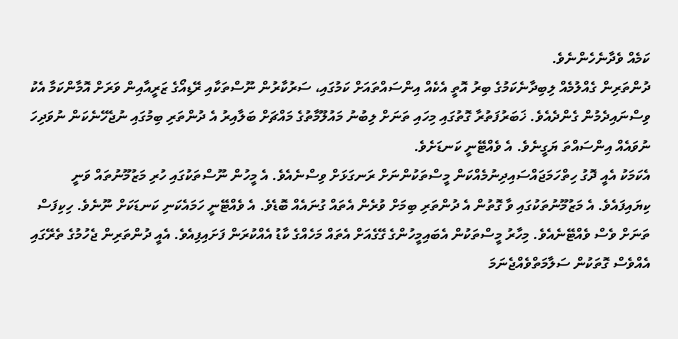ކަމެއް ވެދާނެހެންނެވެ.
ދުންތަރިން ގެއްލުމެއް ލިބިދާނެކަމުގެ ބިރު އޮތީ އެކެއް އިންސައްތައަށް ކަމުގައި، ސަރުކާރުން ނޫސްތަކާއި ރޭޑިއޯގެ ޒަރީއާއިން ވަރަށް އޮމާންކަމާ އެކު ވިސްނައިދެމުން ގެންދެއެވެ. ޚަބަރުފަތުރާ ގޮތުގައި މިހައި ތަނަށް ލިބުނު މައުލޫމާތުގެ މައްޗަށް ބަލާއިރު އެ ދުންތަރި ބިމުގައި ނުޖެހޭނެކަން ނުވަދިހަ ނުވައެއް އިންސައްތަ ޔަގީނެވެ. އެ ވެއްޓޭނީ ކަނޑަށެވެ.
އެކަމަކު އެއީ ދޮގު ހިތްހަމަޖައްސައިދިނުމެއްކަން މީސްތަކުންނަށް ރަނގަޅަށް ވިސްނެއެވެ. އެ މީހުން ނޫސްތަކުގައި ހުރި މަޒުމޫނުތައް ވަނީ ކިޔައިފައެވެ. އެ މަޒުމޫނުތަކުގައި ވާ ގޮތުން އެ ދުންތަރި ބިމަށް ވުރެން އެތައް ގުނައެއް ބޮޑެވެ. އެ ވެއްޓޭނީ ހަމައެކަނި ކަނޑަކަށް ނޫނެވެ. ހިކިފަސް ތަނަށް ވެސް ވެއްޓޭނެއެވެ. މިހާރު މީސްތަކުން އެބައިމީހުންގެ ގޭގެއަށް އެތައް މަހެއްގެ ކާޑު އެއްކުރަން ފަށައިފިއެވެ. އެއީ ދުންތަރިން ޖެހުމުގެ ތެރޭގައި އެއްވެސް ގޮތަކުން ސަލާމަތްވެއްޖެނަމަ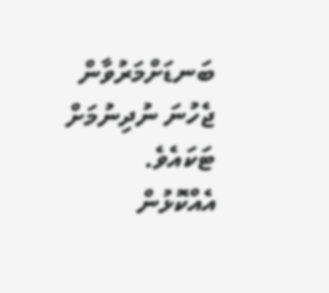ބަނޑަށްމަރުވާން ޖެހުނަ ނުދިނުމަށް ޓަކައެވެ.
އެއްކޮޅުން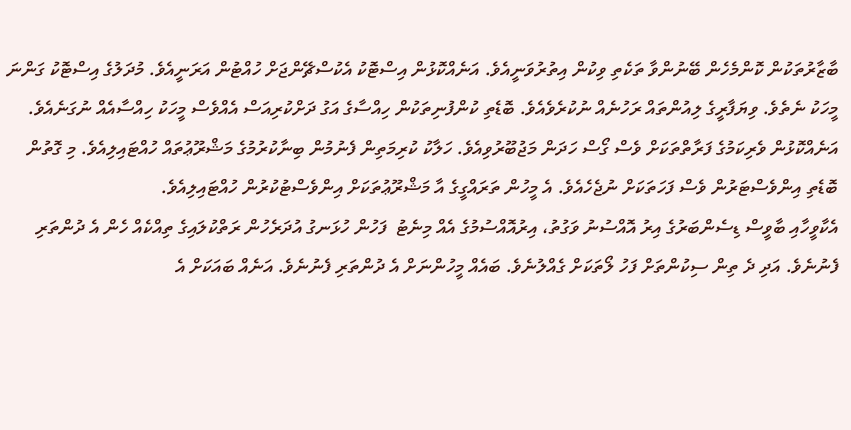ބާޒާރުތަކުން ކޮންމެހެން ބޭނުންވާ ތަކެތި ވިކުން އިތުރުވަނީއެވެ. އަނެއްކޮޅުން އިސްޓޮކު އެކުސްޗޭންޖަށް ހުއްޓުން އަރަނީއެވެ. މުދަލުގެ އިސްޓޮކު ގަންނަ މީހަކު ނެތެވެ. ވިޔަފާރީގެ ލިއުންތައް ރަހުނެއް ނުކުރެވެއެވެ. ބޮޑެތި ކުންފުނިތަކުން ހިއްސާގެ އަގު ދަށްކުރިއަސް އެއްވެސް މީހަކު ހިއްސާއެއް ނުގަނެއެވެ. އަނެއްކޮޅުން ވެރިކަމުގެ ފަރާތްތަކަށް ވެސް ގޯސް ހަދަން މަޖުބޫރުވިއެވެ. ހަލާކު ކުރިމަތިން ފެނުމުން ބިނާކުރުމުގެ މަޝްރޫޢުތައް ހުއްޓައިލިއެވެ. މި ގޮތުން ބޮޑެތި އިންވެސްޓަރުން ވެސް ފަހަތަކަށް ނުޖެހެއެވެ. އެ މީހުން ތަރައްގީގެ އާ މަޝްރޫޢުތަކަށް އިންވެސްޓުކުރުން ހުއްޓައިލިއެވެ.
އެކާވީހާއި ބާވީސް ޑިސެންބަރުގެ އިރު އޮއްސުނު ވަގުތު، އިރުއޮއްސުމުގެ އެއް މިނެޓު  ފަހުން ހުޅަނގު އުދަރެހުން ރަތްކުލައިގެ ތިއްކެއް ހެން އެ ދުންތަރި ފެނުނެވެ. އަދި ދެ ތިން ސިކުންތަށް ފަހު ލޯތަކަށް ގެއްލުނެވެ. ބައެއް މީހުންނަށް އެ ދުންތަރި ފެނުނެވެ. އަނެއް ބައަކަށް އެ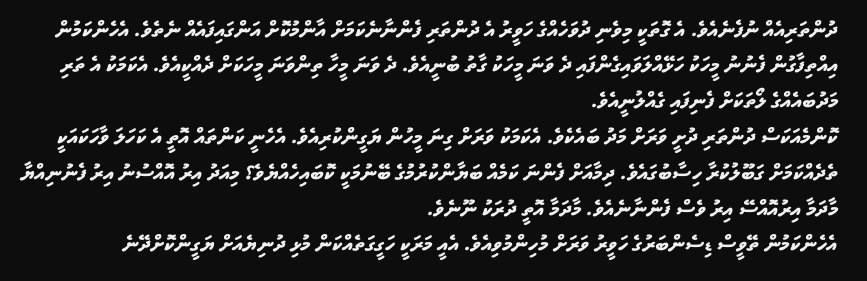ދުންތަރިއެއް ނުފެނެއެވެ. އެ ގޮތަކީ މިވެނި ދުވަހެއްގެ ހަވީރު އެ ދުންތަރި ފެންނާނެކަމަށް އާންމުކޮށް އަންގައިފައެއް ނެތެވެ. އެހެންކަމުން އިއްތިފާގުން ފެނުނު މީހަކު ހަޅޭއްލަވައިގެންފައި ދެ ވަނަ މީހަކު ގާތު ބުނީއެވެ. ދެ ވަނަ މީހާ ތިންވަނަ މީހަކަށް ދެއްކީއެވެ. އެކަމަކު އެ ތަރި މަދުބައެއްގެ ލޯތަކަށް ފެނިފައި ގެއްލުނީއެވެ.
ކޮންމެއަކަސް ދުންތަރި ދުށީ ވަރަށް މަދު ބައެކެވެ. އެކަމަކު ވަރަށް ގިނަ މީހުން ޔަގީންކުރިއެވެ. އެހެނީ ކަންތައް އޮތީ އެ ކަހަލަ ވާހަކައަކީ ތެދެއްކަމަށް ގަބޫލުކުރާ ހިސާބުގައެވެ. ދިމާއަށް ފެންނަ ކަމެއް ބަޔާންކުރުމުގެ ބޭނުމަކީ ކޮބައިހެއްޔެވެ؟ މިއަދު އިރު އޮއްސުނު އިރު ފެނުނިއްޔާ މާދަމާ އިރުއޮއްސޭ އިރު ވެސް ފެންނާނެއެވެ. މާދަމާ އޮތީ ދުރަކު ނޫނެވެ.
އެހެންކަމުން ތޭވީސް ޑިސެންބަރުގެ ހަވީރު ވަރަށް މުހިންމުވިއެވެ. އެއީ މަރަކީ ހަގީގަތެއްކަން މުޅި ދުނިޔެއަށް ޔަގީންކޮށްދޭނެ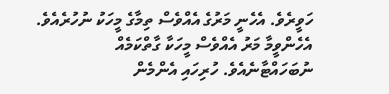ހަވީރެވެ. އެހެނީ މަރުގެ އެއްވެސް ތިމާގެ މީހަކު ނުހުރެއެވެ. އެހެންވީމާ މަރު އެއްވެސް މީހަކާ ގާތްކަމެއް ނުބަހައްޓާނެއެވެ. ހުރިހައި އެންމެން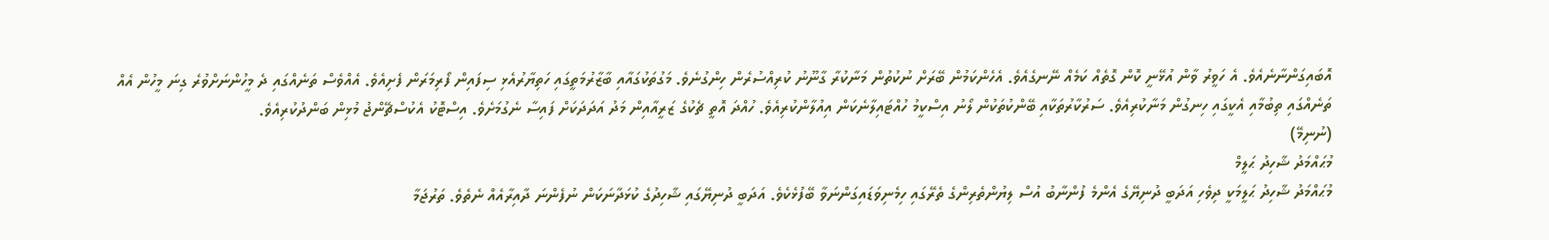އޮބައިގަންނާނެއެވެ. އެ ހަވީރު ވާން އުޅޭނީ ކޮން ގޮތެއް ކަމެއް ނޭނގެއެވެ. އެހެންކަމުން ބޭރަށް ނުކުތުން މަނާކުރާ ގާނޫނު ކުރިއްސުރެން ހިންގުނެވެ. މަގުތަކުގައާއި ބާޒާރުމަތީގައި ހަތިޔާރުއެޅި ސިފައިން ފޯރިމަރަން ފެށިއެވެ. އެއްވެސް ތަނެއްގައި ދެ މީހުންނަށްވުރެ ގިނަ މީހުން އެއް ތަނެއްގައި ތިބުމާއި އެކީގައި ހިނގުން މަނާކުރިއެވެ. ސަރުކާރުތަކާއި ބޭންކުތަކުން ލޯނު އިސްކީމު ހުއްޓައިލާނެކަން އިއުލާންކުރިއެވެ. ހުއްދަ އޮތީ ޗެކުގެ ޒަރީއާއިން މަދު އަދަދަކަށް ފައިސާ ނެގުމަށެވެ. އިސްޓޮކު އެކުސްޗޭންޖު މުޅިން ބަންދުކުރިއެވެ.
(ނުނިމޭ)
މުޙައްމަދު ޝާހިދު ޙަލީމް
މުޙައްމަދު ޝާހިދު ޙަލީމަކީ ދިވެހި އަދަބީ ދުނިޔޭގެ އެންމެ ފުންނާބު އުސް ލިޔުންތެރިންގެ ތެރޭގައި ހިމެނިވަޑައިގަންނަވާ ބޭފުޅެކެވެ. އަދަބީ ދުނިޔޭގައި ޝާހިދުގެ ކުޅަދާނަކަން ނުފެންނަ ދާއިރާއެއް ނެތެވެ. ތަރުޖަމާ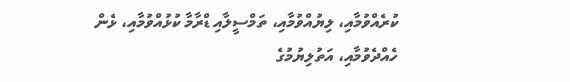ކުރެއްވުމާއި، ލިޔުއްވުމާއި، ތަމްސީލާއި ޑްރާމާ ކުޅުއްވުމާއި، ޅެން ހެއްދެވުމާއި، އަތުލިޔުމުގެ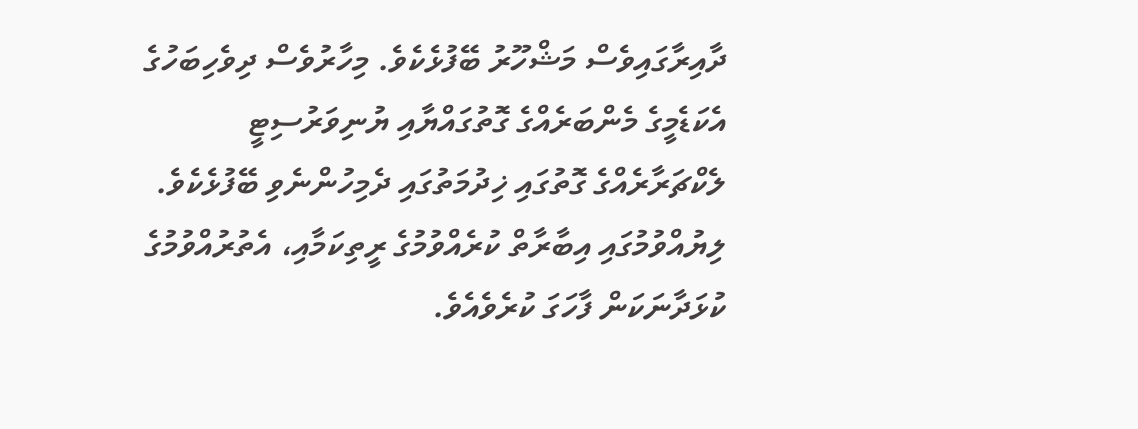ދާއިރާގައިވެސް މަޝްހޫރު ބޭފުޅެކެވެ. މިހާރުވެސް ދިވެހިބަހުގެ އެކަޑެމީގެ މެންބަރެއްގެ ގޮތުގައްޔާއި ޔުނިވަރުސިޓީ ލެކްޗަރާރެއްގެ ގޮތުގައި ޚިދުމަތުގައި ދެމިހުންނެވި ބޭފުޅެކެވެ. ލިޔުއްވުމުގައި އިބާރާތް ކުރެއްވުމުގެ ރީތިކަމާއި، އެތުރުއްވުމުގެ ކުޅަދާނަކަން ފާހަގަ ކުރެވެއެވެ.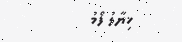ޚިޔާލު ފޯމު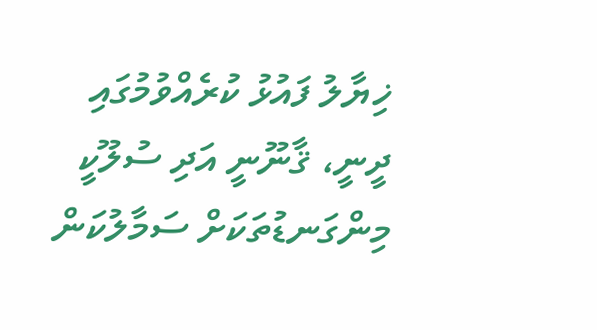ޚިޔާލު ފައުޅު ކުރެއްވުމުގައި ދީނީ، ޤާނޫނީ އަދި ސުލޫކީ މިންގަނޑުތަކަށް ސަމާލުކަން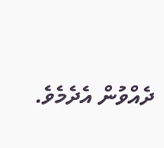ދެއްވުން އެދެމެވެ.